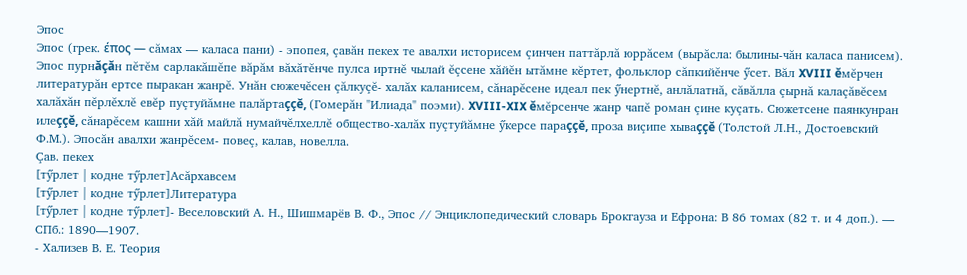Эпос
Эпос (грек. έπος — сăмах — каласа пани) - эпопея, çавăн пекех те авалхи историсем çинчен паттăрлă юррăсем (вырăсла: былины-чăн каласа панисем). Эпос пурнăçăн пĕтĕм сарлакăшĕпе вăрăм вăхăтĕнче пулса иртнĕ чылай ĕçсене хăйĕн ытăмне кĕртет, фольклор сăпкийĕнче ӳсет. Вăл XVIII ĕмĕрчен литературăн ертсе пыракан жанрĕ. Унăн сюжечĕсен çăлкуçĕ- халăх каланисем, сăнарĕсене идеал пек ӳнертнĕ, анлăлатнă, сăвăлла çырнă калаçăвĕсем халăхăн пĕрлĕхлĕ евĕр пуçтуйăмне палăртаççĕ, (Гомерăн "Илиада" поэми). XVIII-XIX ĕмĕрсенче жанр чапĕ роман çине куçать. Сюжетсене паянкунран илеççĕ, сăнарĕсем кашни хăй майлă нумайчĕлхеллĕ общество-халăх пуçтуйăмне ӳкерсе параççĕ, проза виçипе хываççĕ (Толстой Л.Н., Достоевский Ф.М.). Эпосăн авалхи жанрĕсем- повеç, калав, новелла.
Çав. пекех
[тӳрлет | кодне тӳрлет]Асăрхавсем
[тӳрлет | кодне тӳрлет]Литература
[тӳрлет | кодне тӳрлет]- Веселовский А. Н., Шишмарёв В. Ф., Эпос // Энциклопедический словарь Брокгауза и Ефрона: В 86 томах (82 т. и 4 доп.). — СПб.: 1890—1907.
- Хализев В. Е. Теория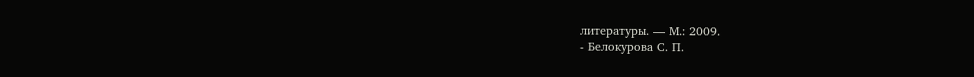литературы. — М.: 2009.
- Белокурова С. П.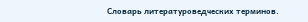Словарь литературоведческих терминов.